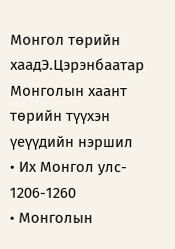Монгол төрийн
хаадЭ.Цэрэнбаатар
Монголын хаант төрийн түүхэн
үеүүдийн нэршил
• Их Монгол улс- 1206-1260
• Монголын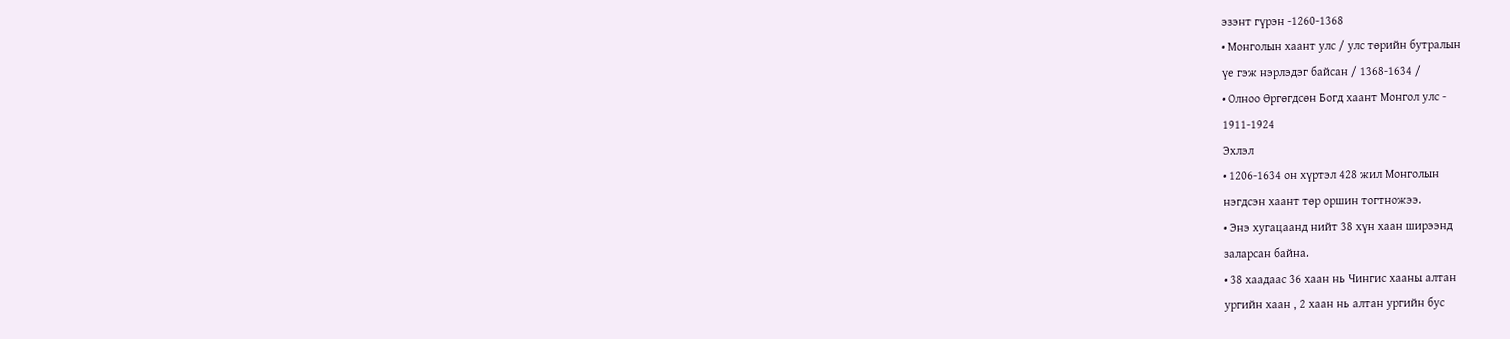эзэнт гүрэн -1260-1368
• Монголын хаант улс / улс төрийн бутралын
үе гэж нэрлэдэг байсан / 1368-1634 /
• Олноо Өргөгдсөн Богд хаант Монгол улс -
1911-1924
Эхлэл
• 1206-1634 он хүртэл 428 жил Монголын
нэгдсэн хаант төр оршин тогтножээ.
• Энэ хугацаанд нийт 38 хүн хаан ширээнд
заларсан байна.
• 38 хаадаас 36 хаан нь Чингис хааны алтан
ургийн хаан , 2 хаан нь алтан ургийн бус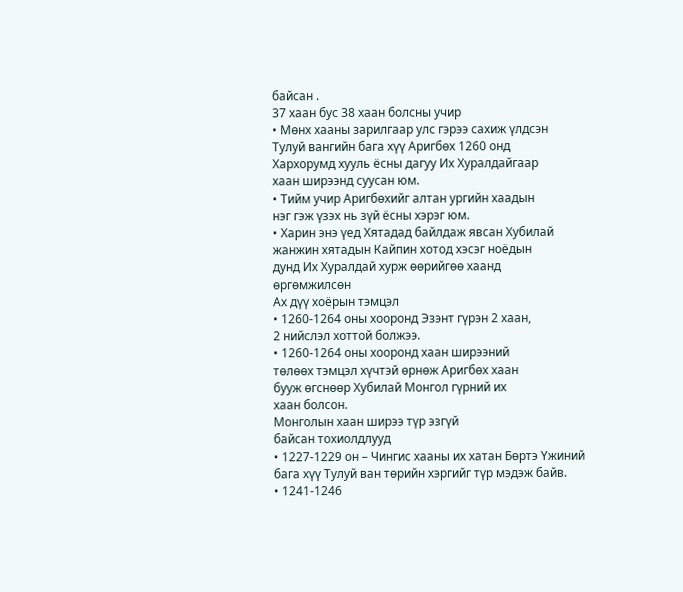байсан .
37 хаан бус 38 хаан болсны учир
• Мөнх хааны зарилгаар улс гэрээ сахиж үлдсэн
Тулуй вангийн бага хүү Аригбөх 1260 онд
Хархорумд хууль ёсны дагуу Их Хуралдайгаар
хаан ширээнд суусан юм.
• Тийм учир Аригбөхийг алтан ургийн хаадын
нэг гэж үзэх нь зүй ёсны хэрэг юм.
• Харин энэ үед Хятадад байлдаж явсан Хубилай
жанжин хятадын Кайпин хотод хэсэг ноёдын
дунд Их Хуралдай хурж өөрийгөө хаанд
өргөмжилсөн
Ах дүү хоёрын тэмцэл
• 1260-1264 оны хооронд Эзэнт гүрэн 2 хаан,
2 нийслэл хоттой болжээ.
• 1260-1264 оны хооронд хаан ширээний
төлөөх тэмцэл хүчтэй өрнөж Аригбөх хаан
бууж өгснөөр Хубилай Монгол гүрний их
хаан болсон.
Монголын хаан ширээ түр эзгүй
байсан тохиолдлууд
• 1227-1229 он – Чингис хааны их хатан Бөртэ Үжиний
бага хүү Тулуй ван төрийн хэргийг түр мэдэж байв.
• 1241-1246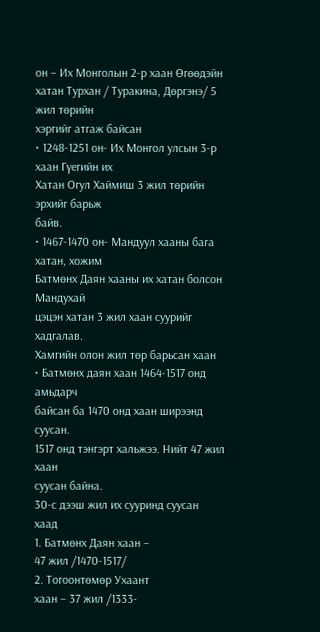он – Их Монголын 2-р хаан Өгөөдэйн
хатан Турхан / Туракина, Дөргэнэ/ 5 жил төрийн
хэргийг атгаж байсан
• 1248-1251 он- Их Монгол улсын 3-р хаан Гүегийн их
Хатан Огул Хаймиш 3 жил төрийн эрхийг барьж
байв.
• 1467-1470 он- Мандуул хааны бага хатан, хожим
Батмөнх Даян хааны их хатан болсон Мандухай
цэцэн хатан 3 жил хаан суурийг хадгалав.
Хамгийн олон жил төр барьсан хаан
• Батмөнх даян хаан 1464-1517 онд амьдарч
байсан ба 1470 онд хаан ширээнд суусан.
1517 онд тэнгэрт хальжээ. Нийт 47 жил хаан
суусан байна.
30-с дээш жил их сууринд суусан
хаад
1. Батмөнх Даян хаан –
47 жил /1470-1517/
2. Тогоонтөмөр Ухаант
хаан – 37 жил /1333-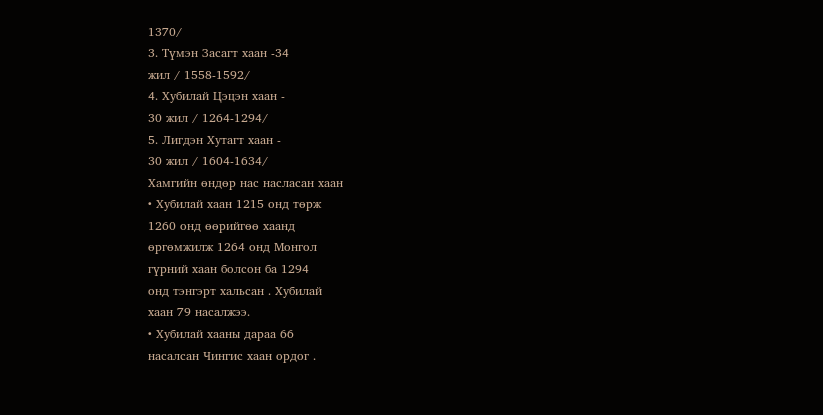1370/
3. Түмэн Засагт хаан -34
жил / 1558-1592/
4. Хубилай Цэцэн хаан -
30 жил / 1264-1294/
5. Лигдэн Хутагт хаан -
30 жил / 1604-1634/
Хамгийн өндөр нас насласан хаан
• Хубилай хаан 1215 онд төрж
1260 онд өөрийгөө хаанд
өргөмжилж 1264 онд Монгол
гүрний хаан болсон ба 1294
онд тэнгэрт хальсан . Хубилай
хаан 79 насалжээ.
• Хубилай хааны дараа 66
насалсан Чингис хаан ордог .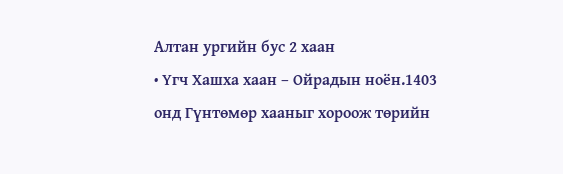Алтан ургийн бус 2 хаан
• Үгч Хашха хаан – Ойрадын ноён.1403
онд Гүнтөмөр хааныг хороож төрийн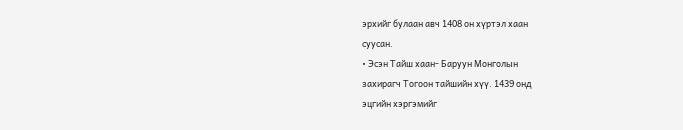эрхийг булаан авч 1408 он хүртэл хаан
суусан.
• Эсэн Тайш хаан- Баруун Монголын
захирагч Тогоон тайшийн хүү. 1439 онд
эцгийн хэргэмийг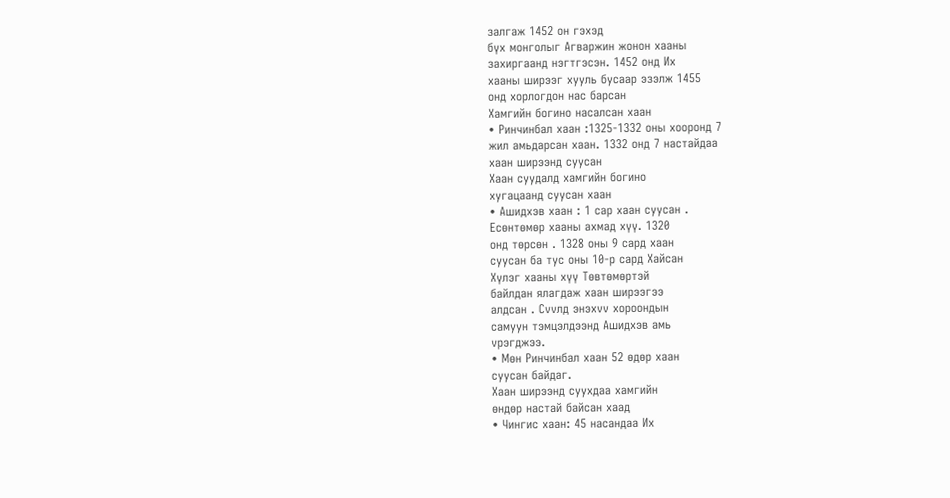залгаж 1452 он гэхэд
бүх монголыг Агваржин жонон хааны
захиргаанд нэгтгэсэн. 1452 онд Их
хааны ширээг хууль бусаар эзэлж 1455
онд хорлогдон нас барсан
Хамгийн богино насалсан хаан
• Ринчинбал хаан :1325-1332 оны хооронд 7
жил амьдарсан хаан. 1332 онд 7 настайдаа
хаан ширээнд суусан
Хаан суудалд хамгийн богино
хугацаанд суусан хаан
• Ашидхэв хаан : 1 сар хаан суусан .
Есөнтөмөр хааны ахмад хүү. 1320
онд төрсөн . 1328 оны 9 сард хаан
суусан ба тус оны 10-р сард Хайсан
Хүлэг хааны хүү Төвтөмөртэй
байлдан ялагдаж хаан ширээгээ
алдсан . Сvvлд энэхvv хороондын
самуун тэмцэлдээнд Ашидхэв амь
vрэгджээ.
• Мөн Ринчинбал хаан 52 өдөр хаан
суусан байдаг.
Хаан ширээнд суухдаа хамгийн
өндөр настай байсан хаад
• Чингис хаан: 45 насандаа Их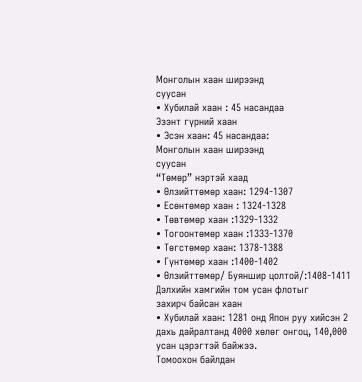Монголын хаан ширээнд
суусан
• Хубилай хаан : 45 насандаа
Эзэнт гүрний хаан
• Эсэн хаан: 45 насандаа:
Монголын хаан ширээнд
суусан
“Төмөр” нэртэй хаад
• Өлзийттөмөр хаан: 1294-1307
• Есөнтөмөр хаан : 1324-1328
• Төвтөмөр хаан :1329-1332
• Тогоонтөмөр хаан :1333-1370
• Төгстөмөр хаан: 1378-1388
• Гүнтөмөр хаан :1400-1402
• Өлзийттөмөр/ Буяншир цолтой/:1408-1411
Дэлхийн хамгийн том усан флотыг
захирч байсан хаан
• Хубилай хаан: 1281 онд Япон руу хийсэн 2
дахь дайралтанд 4000 хөлөг онгоц, 140,000
усан цэрэгтэй байжээ.
Томоохон байлдан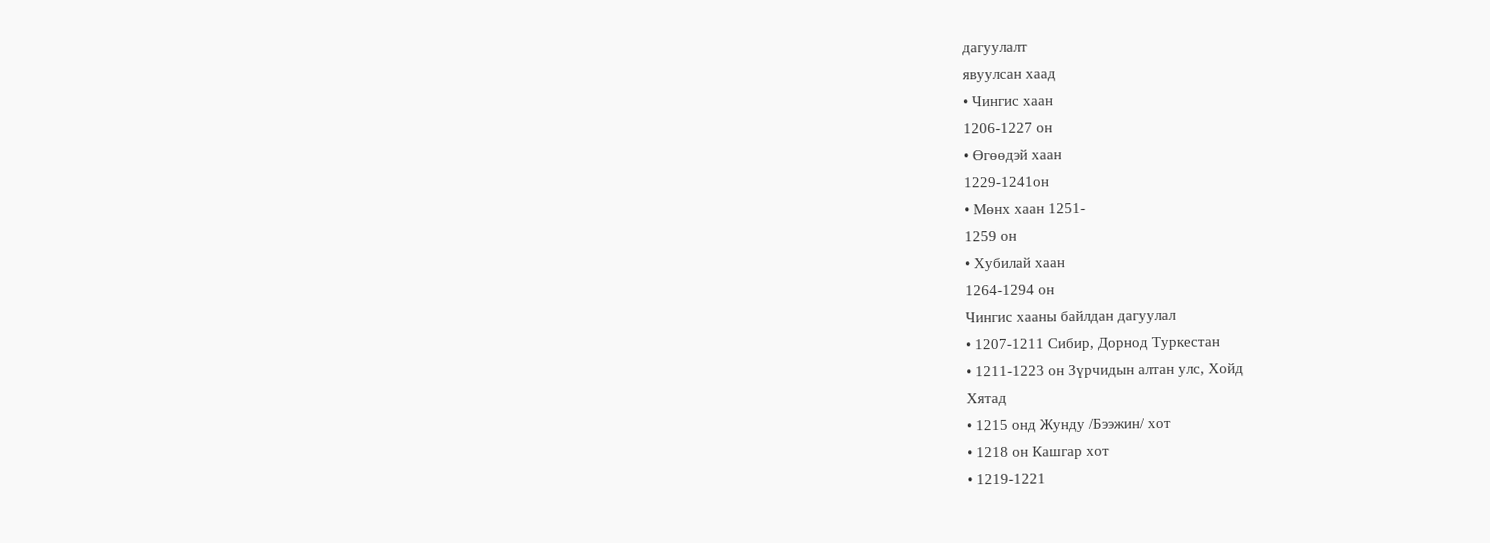дагуулалт
явуулсан хаад
• Чингис хаан
1206-1227 он
• Өгөөдэй хаан
1229-1241он
• Мөнх хаан 1251-
1259 он
• Хубилай хаан
1264-1294 он
Чингис хааны байлдан дагуулал
• 1207-1211 Сибир, Дорнод Туркестан
• 1211-1223 он Зүрчидын алтан улс, Хойд
Хятад
• 1215 онд Жунду /Бээжин/ хот
• 1218 он Кашгар хот
• 1219-1221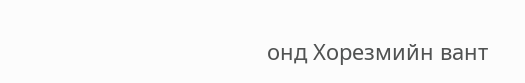онд Хорезмийн вант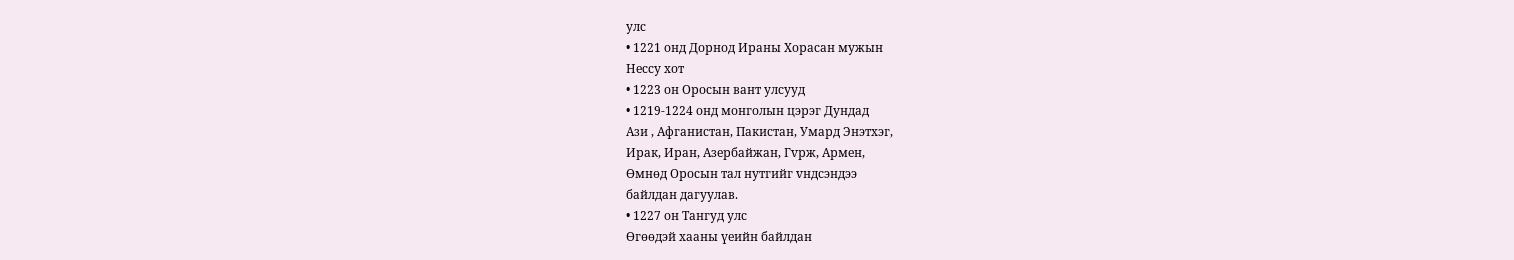улс
• 1221 онд Дорнод Ираны Хорасан мужын
Нессу хот
• 1223 он Оросын вант улсууд
• 1219-1224 онд монголын цэрэг Дундад
Ази , Афганистан, Пакистан, Умард Энэтхэг,
Ирак, Иран, Азербайжан, Гvрж, Армен,
Өмнөд Оросын тал нутгийг vндсэндээ
байлдан дагуулав.
• 1227 он Тангуд улс
Өгөөдэй хааны үеийн байлдан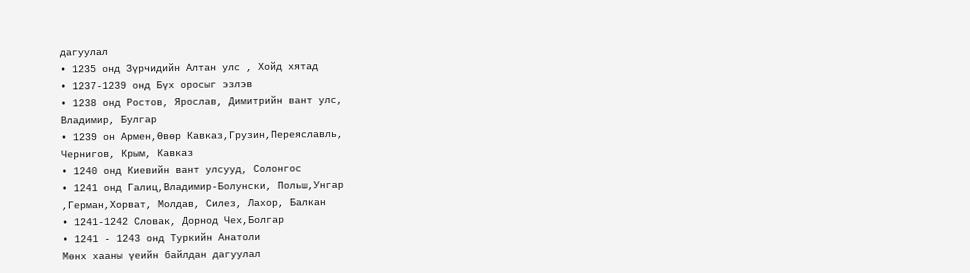дагуулал
• 1235 онд Зүрчидийн Алтан улс , Хойд хятад
• 1237-1239 онд Бүх оросыг эзлэв
• 1238 онд Ростов, Ярослав, Димитрийн вант улс,
Владимир, Булгар
• 1239 он Армен,Өвөр Кавказ,Грузин,Переяславль,
Чернигов, Крым, Кавказ
• 1240 онд Киевийн вант улсууд, Солонгос
• 1241 онд Галиц,Владимир-Болунски, Польш,Унгар
,Герман,Хорват, Молдав, Силез, Лахор, Балкан
• 1241-1242 Словак, Дорнод Чех,Болгар
• 1241 - 1243 онд Туркийн Анатоли
Мөнх хааны үеийн байлдан дагуулал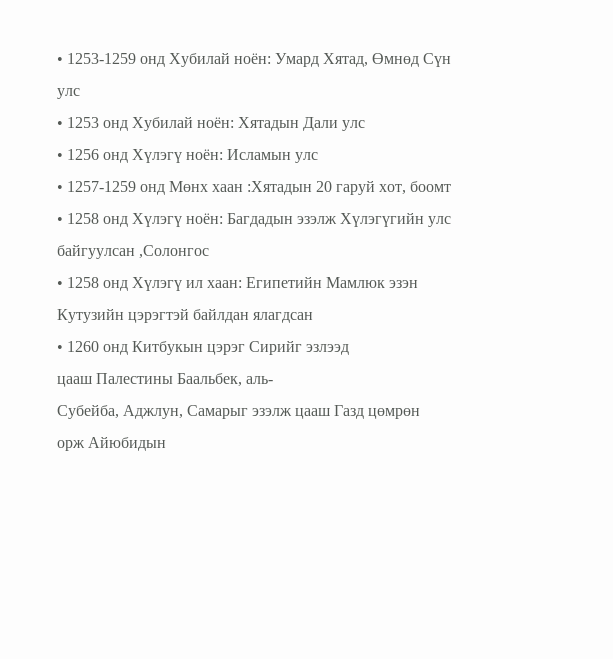• 1253-1259 онд Хубилай ноён: Умард Хятад, Өмнөд Сүн
улс
• 1253 онд Хубилай ноён: Хятадын Дали улс
• 1256 онд Хүлэгү ноён: Исламын улс
• 1257-1259 онд Мөнх хаан :Хятадын 20 гаруй хот, боомт
• 1258 онд Хүлэгү ноён: Багдадын эзэлж Хүлэгүгийн улс
байгуулсан ,Солонгос
• 1258 онд Хүлэгү ил хаан: Египетийн Мамлюк эзэн
Кутузийн цэрэгтэй байлдан ялагдсан
• 1260 онд Китбукын цэрэг Сирийг эзлээд
цааш Палестины Баальбек, аль-
Субейба, Аджлун, Самарыг эзэлж цааш Газд цөмрөн
орж Айюбидын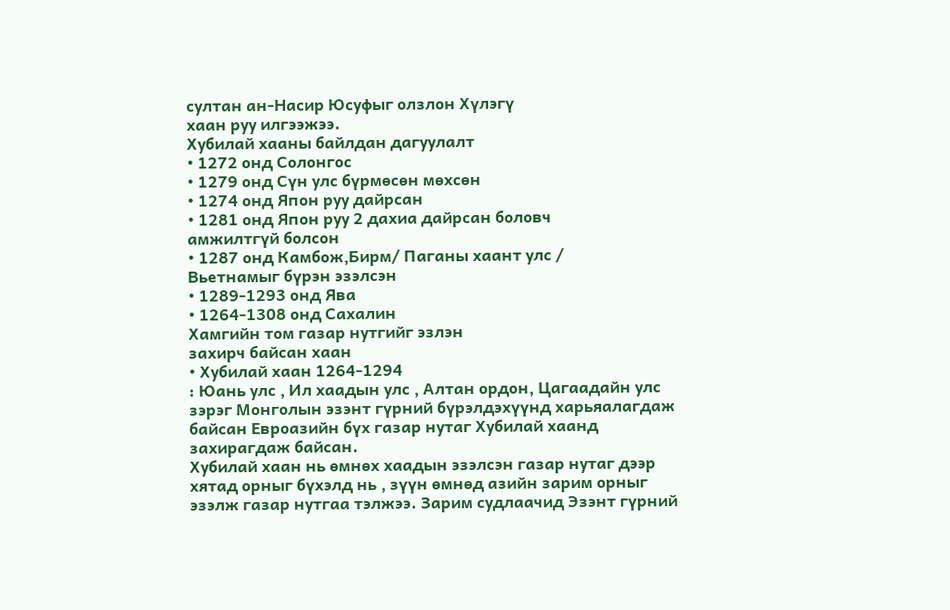султан ан-Насир Юсуфыг олзлон Хүлэгү
хаан руу илгээжээ.
Хубилай хааны байлдан дагуулалт
• 1272 онд Солонгос
• 1279 онд Сүн улс бүрмөсөн мөхсөн
• 1274 онд Япон руу дайрсан
• 1281 онд Япон руу 2 дахиа дайрсан боловч
амжилтгүй болсон
• 1287 онд Камбож,Бирм/ Паганы хаант улс /
Вьетнамыг бүрэн эзэлсэн
• 1289-1293 онд Ява
• 1264-1308 онд Сахалин
Хамгийн том газар нутгийг эзлэн
захирч байсан хаан
• Хубилай хаан 1264-1294
: Юань улс , Ил хаадын улс , Алтан ордон, Цагаадайн улс
зэрэг Монголын эзэнт гүрний бүрэлдэхүүнд харьяалагдаж
байсан Евроазийн бүх газар нутаг Хубилай хаанд
захирагдаж байсан.
Хубилай хаан нь өмнөх хаадын эзэлсэн газар нутаг дээр
хятад орныг бүхэлд нь , зүүн өмнөд азийн зарим орныг
эзэлж газар нутгаа тэлжээ. Зарим судлаачид Эзэнт гүрний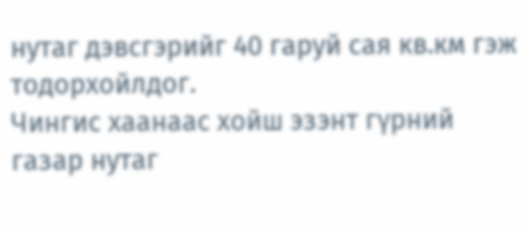нутаг дэвсгэрийг 40 гаруй сая кв.км гэж тодорхойлдог.
Чингис хаанаас хойш эзэнт гүрний газар нутаг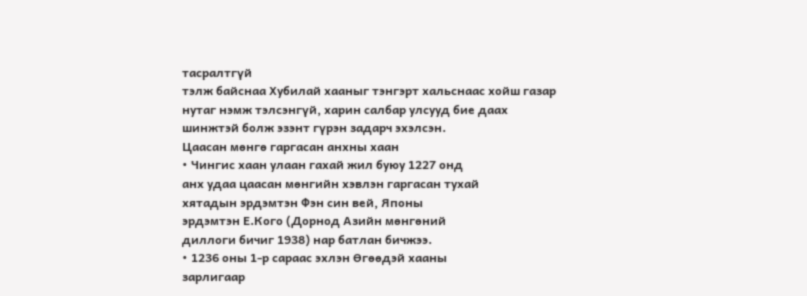тасралтгүй
тэлж байснаа Хубилай хааныг тэнгэрт хальснаас хойш газар
нутаг нэмж тэлсэнгүй, харин салбар улсууд бие даах
шинжтэй болж эзэнт гүрэн задарч эхэлсэн.
Цаасан мөнгө гаргасан анхны хаан
• Чингис хаан улаан гахай жил буюу 1227 онд
анх удаа цаасан мөнгийн хэвлэн гаргасан тухай
хятадын эрдэмтэн Фэн син вей, Японы
эрдэмтэн Е.Кого (Дорнод Азийн мөнгөний
диллоги бичиг 1938) нар батлан бичжээ.
• 1236 оны 1-р сараас эхлэн Өгөөдэй хааны
зарлигаар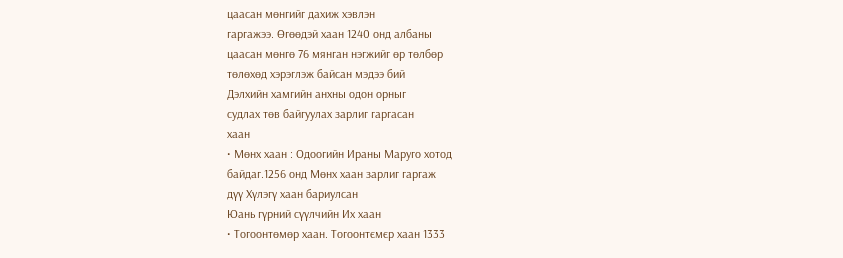цаасан мөнгийг дахиж хэвлэн
гаргажээ. Өгөөдэй хаан 1240 онд албаны
цаасан мөнгө 76 мянган нэгжийг өр төлбөр
төлөхөд хэрэглэж байсан мэдээ бий
Дэлхийн хамгийн анхны одон орныг
судлах төв байгуулах зарлиг гаргасан
хаан
• Мөнх хаан : Одоогийн Ираны Маруго хотод
байдаг.1256 онд Мөнх хаан зарлиг гаргаж
дүү Хүлэгү хаан бариулсан
Юань гүрний сүүлчийн Их хаан
• Тогоонтөмөр хаан. Тогоонтємєр хаан 1333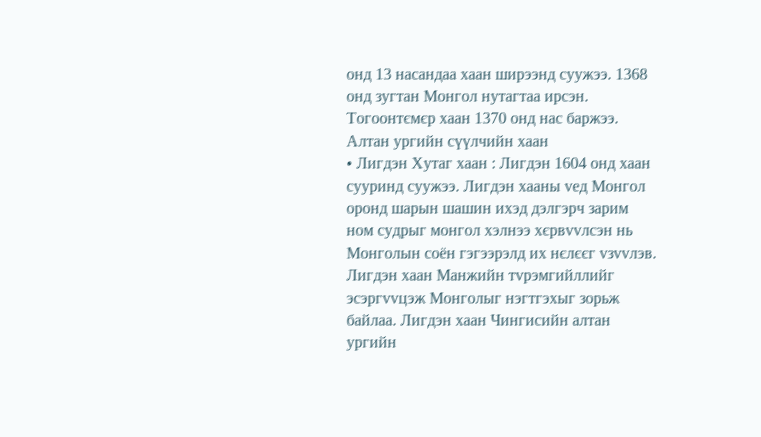онд 13 насандаа хаан ширээнд суужээ. 1368
онд зугтан Монгол нутагтаа ирсэн.
Тогоонтємєр хаан 1370 онд нас баржээ.
Алтан ургийн сүүлчийн хаан
• Лигдэн Хутаг хаан : Лигдэн 1604 онд хаан
сууринд суужээ. Лигдэн хааны vед Монгол
оронд шарын шашин ихэд дэлгэрч зарим
ном судрыг монгол хэлнээ хєрвvvлсэн нь
Монголын соён гэгээрэлд их нєлєєг vзvvлэв.
Лигдэн хаан Манжийн тvрэмгийллийг
эсэргvvцэж Монголыг нэгтгэхыг зорьж
байлаа. Лигдэн хаан Чингисийн алтан
ургийн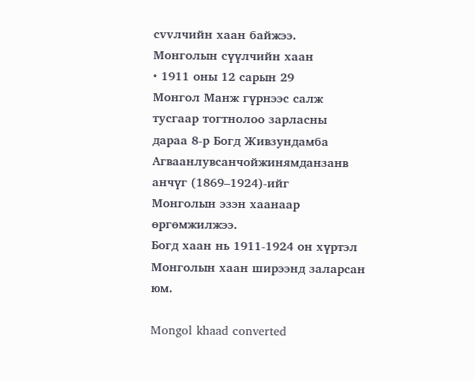сvvлчийн хаан байжээ.
Монголын сүүлчийн хаан
• 1911 оны 12 сарын 29
Монгол Манж гүрнээс салж
тусгаар тогтнолоо зарласны
дараа 8-р Богд Живзундамба
Агваанлувсанчойжинямданзанв
анчүг (1869–1924)-ийг
Монголын эзэн хаанаар
өргөмжилжээ.
Богд хаан нь 1911-1924 он хүртэл
Монголын хаан ширээнд заларсан
юм.

Mongol khaad converted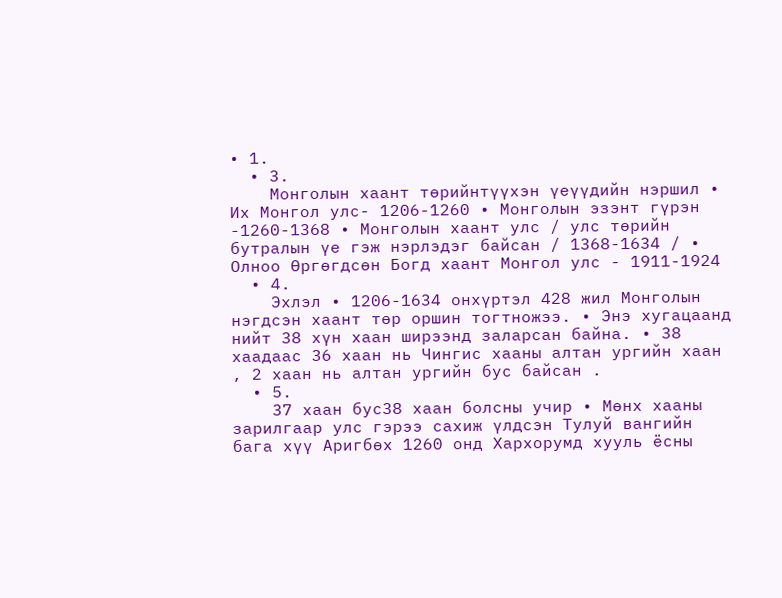• 1.
  • 3.
    Монголын хаант төрийнтүүхэн үеүүдийн нэршил • Их Монгол улс- 1206-1260 • Монголын эзэнт гүрэн -1260-1368 • Монголын хаант улс / улс төрийн бутралын үе гэж нэрлэдэг байсан / 1368-1634 / • Олноо Өргөгдсөн Богд хаант Монгол улс - 1911-1924
  • 4.
    Эхлэл • 1206-1634 онхүртэл 428 жил Монголын нэгдсэн хаант төр оршин тогтножээ. • Энэ хугацаанд нийт 38 хүн хаан ширээнд заларсан байна. • 38 хаадаас 36 хаан нь Чингис хааны алтан ургийн хаан , 2 хаан нь алтан ургийн бус байсан .
  • 5.
    37 хаан бус38 хаан болсны учир • Мөнх хааны зарилгаар улс гэрээ сахиж үлдсэн Тулуй вангийн бага хүү Аригбөх 1260 онд Хархорумд хууль ёсны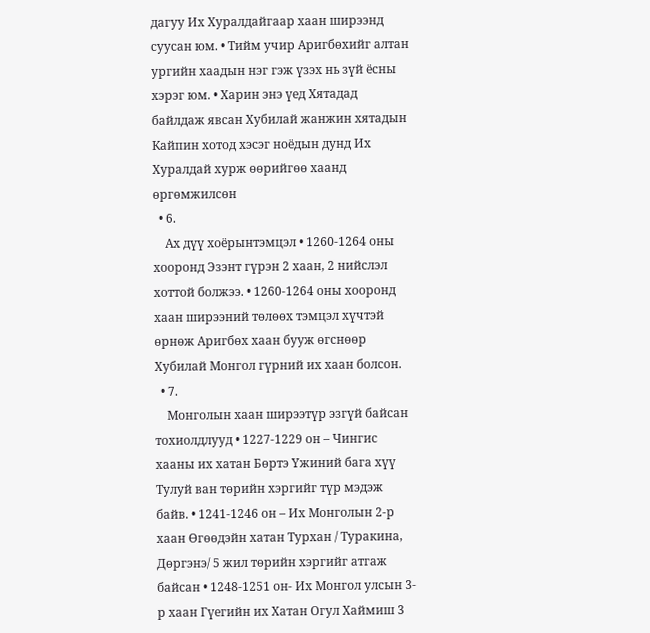дагуу Их Хуралдайгаар хаан ширээнд суусан юм. • Тийм учир Аригбөхийг алтан ургийн хаадын нэг гэж үзэх нь зүй ёсны хэрэг юм. • Харин энэ үед Хятадад байлдаж явсан Хубилай жанжин хятадын Кайпин хотод хэсэг ноёдын дунд Их Хуралдай хурж өөрийгөө хаанд өргөмжилсөн
  • 6.
    Ах дүү хоёрынтэмцэл • 1260-1264 оны хооронд Эзэнт гүрэн 2 хаан, 2 нийслэл хоттой болжээ. • 1260-1264 оны хооронд хаан ширээний төлөөх тэмцэл хүчтэй өрнөж Аригбөх хаан бууж өгснөөр Хубилай Монгол гүрний их хаан болсон.
  • 7.
    Монголын хаан ширээтүр эзгүй байсан тохиолдлууд • 1227-1229 он – Чингис хааны их хатан Бөртэ Үжиний бага хүү Тулуй ван төрийн хэргийг түр мэдэж байв. • 1241-1246 он – Их Монголын 2-р хаан Өгөөдэйн хатан Турхан / Туракина, Дөргэнэ/ 5 жил төрийн хэргийг атгаж байсан • 1248-1251 он- Их Монгол улсын 3-р хаан Гүегийн их Хатан Огул Хаймиш 3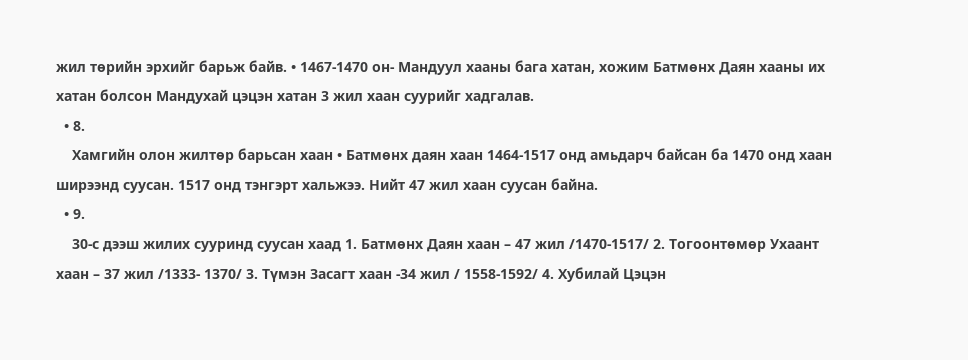жил төрийн эрхийг барьж байв. • 1467-1470 он- Мандуул хааны бага хатан, хожим Батмөнх Даян хааны их хатан болсон Мандухай цэцэн хатан 3 жил хаан суурийг хадгалав.
  • 8.
    Хамгийн олон жилтөр барьсан хаан • Батмөнх даян хаан 1464-1517 онд амьдарч байсан ба 1470 онд хаан ширээнд суусан. 1517 онд тэнгэрт хальжээ. Нийт 47 жил хаан суусан байна.
  • 9.
    30-с дээш жилих сууринд суусан хаад 1. Батмөнх Даян хаан – 47 жил /1470-1517/ 2. Тогоонтөмөр Ухаант хаан – 37 жил /1333- 1370/ 3. Түмэн Засагт хаан -34 жил / 1558-1592/ 4. Хубилай Цэцэн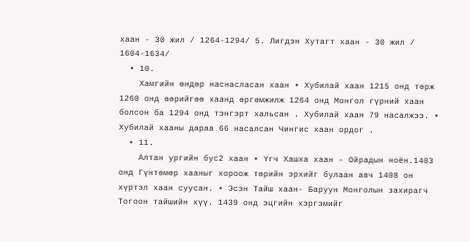хаан - 30 жил / 1264-1294/ 5. Лигдэн Хутагт хаан - 30 жил / 1604-1634/
  • 10.
    Хамгийн өндөр наснасласан хаан • Хубилай хаан 1215 онд төрж 1260 онд өөрийгөө хаанд өргөмжилж 1264 онд Монгол гүрний хаан болсон ба 1294 онд тэнгэрт хальсан . Хубилай хаан 79 насалжээ. • Хубилай хааны дараа 66 насалсан Чингис хаан ордог .
  • 11.
    Алтан ургийн бус2 хаан • Үгч Хашха хаан – Ойрадын ноён.1403 онд Гүнтөмөр хааныг хороож төрийн эрхийг булаан авч 1408 он хүртэл хаан суусан. • Эсэн Тайш хаан- Баруун Монголын захирагч Тогоон тайшийн хүү. 1439 онд эцгийн хэргэмийг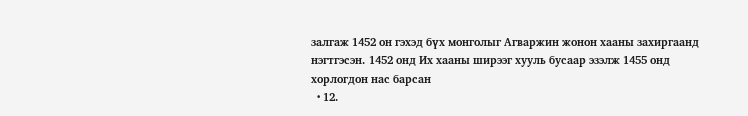залгаж 1452 он гэхэд бүх монголыг Агваржин жонон хааны захиргаанд нэгтгэсэн. 1452 онд Их хааны ширээг хууль бусаар эзэлж 1455 онд хорлогдон нас барсан
  • 12.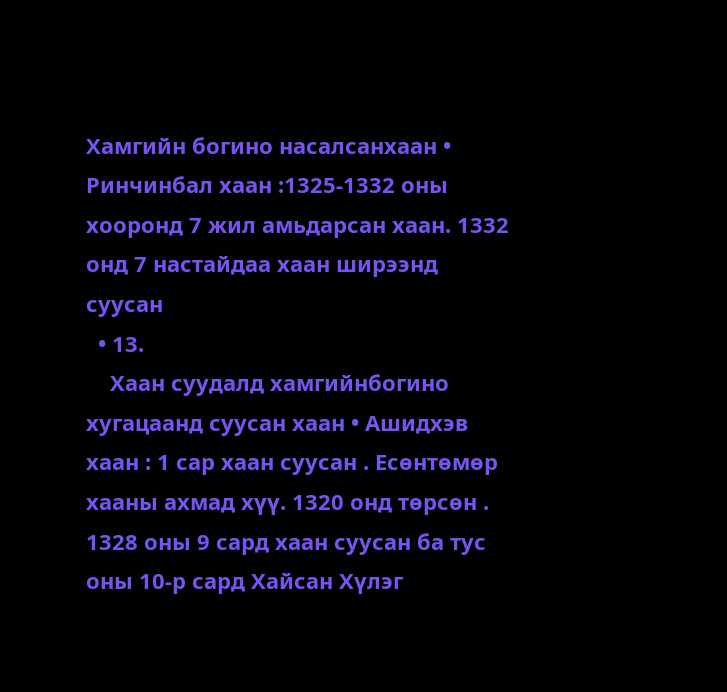Хамгийн богино насалсанхаан • Ринчинбал хаан :1325-1332 оны хооронд 7 жил амьдарсан хаан. 1332 онд 7 настайдаа хаан ширээнд суусан
  • 13.
    Хаан суудалд хамгийнбогино хугацаанд суусан хаан • Ашидхэв хаан : 1 сар хаан суусан . Есөнтөмөр хааны ахмад хүү. 1320 онд төрсөн . 1328 оны 9 сард хаан суусан ба тус оны 10-р сард Хайсан Хүлэг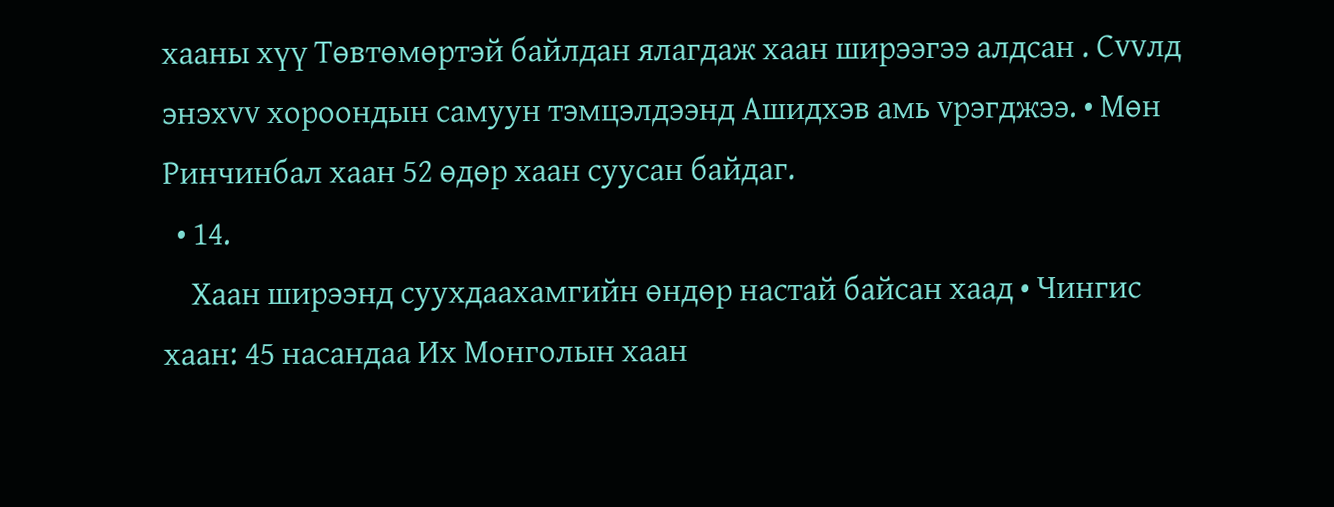хааны хүү Төвтөмөртэй байлдан ялагдаж хаан ширээгээ алдсан . Сvvлд энэхvv хороондын самуун тэмцэлдээнд Ашидхэв амь vрэгджээ. • Мөн Ринчинбал хаан 52 өдөр хаан суусан байдаг.
  • 14.
    Хаан ширээнд суухдаахамгийн өндөр настай байсан хаад • Чингис хаан: 45 насандаа Их Монголын хаан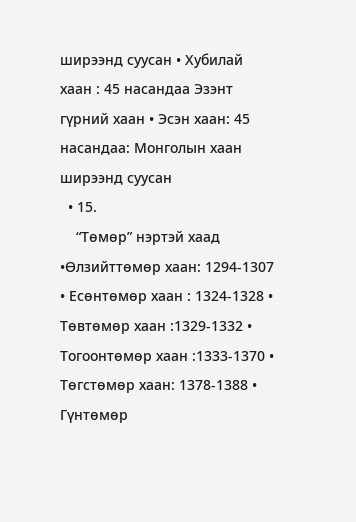ширээнд суусан • Хубилай хаан : 45 насандаа Эзэнт гүрний хаан • Эсэн хаан: 45 насандаа: Монголын хаан ширээнд суусан
  • 15.
    “Төмөр” нэртэй хаад •Өлзийттөмөр хаан: 1294-1307 • Есөнтөмөр хаан : 1324-1328 • Төвтөмөр хаан :1329-1332 • Тогоонтөмөр хаан :1333-1370 • Төгстөмөр хаан: 1378-1388 • Гүнтөмөр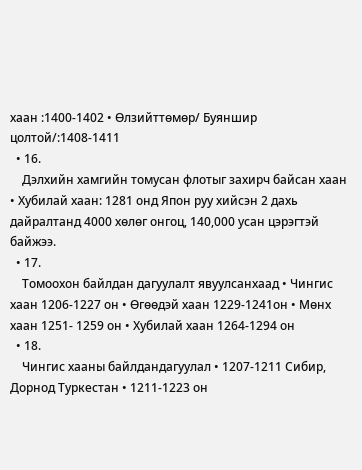хаан :1400-1402 • Өлзийттөмөр/ Буяншир цолтой/:1408-1411
  • 16.
    Дэлхийн хамгийн томусан флотыг захирч байсан хаан • Хубилай хаан: 1281 онд Япон руу хийсэн 2 дахь дайралтанд 4000 хөлөг онгоц, 140,000 усан цэрэгтэй байжээ.
  • 17.
    Томоохон байлдан дагуулалт явуулсанхаад • Чингис хаан 1206-1227 он • Өгөөдэй хаан 1229-1241он • Мөнх хаан 1251- 1259 он • Хубилай хаан 1264-1294 он
  • 18.
    Чингис хааны байлдандагуулал • 1207-1211 Сибир, Дорнод Туркестан • 1211-1223 он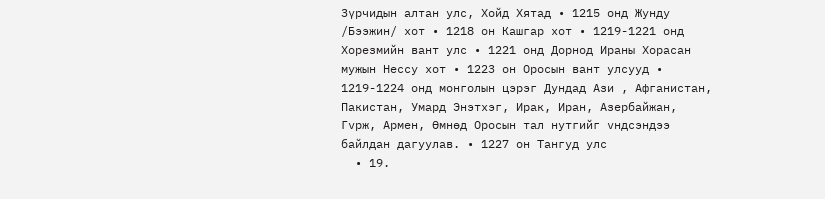Зүрчидын алтан улс, Хойд Хятад • 1215 онд Жунду /Бээжин/ хот • 1218 он Кашгар хот • 1219-1221 онд Хорезмийн вант улс • 1221 онд Дорнод Ираны Хорасан мужын Нессу хот • 1223 он Оросын вант улсууд • 1219-1224 онд монголын цэрэг Дундад Ази , Афганистан, Пакистан, Умард Энэтхэг, Ирак, Иран, Азербайжан, Гvрж, Армен, Өмнөд Оросын тал нутгийг vндсэндээ байлдан дагуулав. • 1227 он Тангуд улс
  • 19.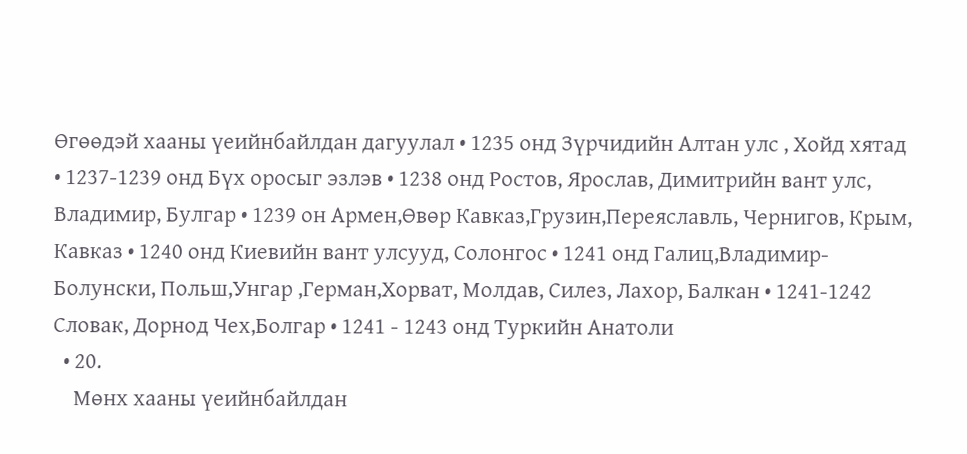Өгөөдэй хааны үеийнбайлдан дагуулал • 1235 онд Зүрчидийн Алтан улс , Хойд хятад • 1237-1239 онд Бүх оросыг эзлэв • 1238 онд Ростов, Ярослав, Димитрийн вант улс, Владимир, Булгар • 1239 он Армен,Өвөр Кавказ,Грузин,Переяславль, Чернигов, Крым, Кавказ • 1240 онд Киевийн вант улсууд, Солонгос • 1241 онд Галиц,Владимир-Болунски, Польш,Унгар ,Герман,Хорват, Молдав, Силез, Лахор, Балкан • 1241-1242 Словак, Дорнод Чех,Болгар • 1241 - 1243 онд Туркийн Анатоли
  • 20.
    Мөнх хааны үеийнбайлдан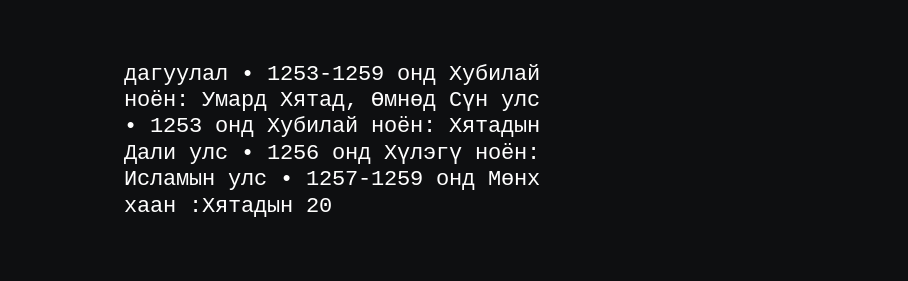дагуулал • 1253-1259 онд Хубилай ноён: Умард Хятад, Өмнөд Сүн улс • 1253 онд Хубилай ноён: Хятадын Дали улс • 1256 онд Хүлэгү ноён: Исламын улс • 1257-1259 онд Мөнх хаан :Хятадын 20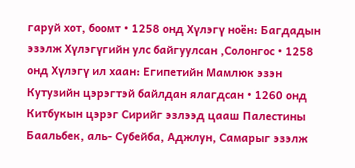гаруй хот, боомт • 1258 онд Хүлэгү ноён: Багдадын эзэлж Хүлэгүгийн улс байгуулсан ,Солонгос • 1258 онд Хүлэгү ил хаан: Египетийн Мамлюк эзэн Кутузийн цэрэгтэй байлдан ялагдсан • 1260 онд Китбукын цэрэг Сирийг эзлээд цааш Палестины Баальбек, аль- Субейба, Аджлун, Самарыг эзэлж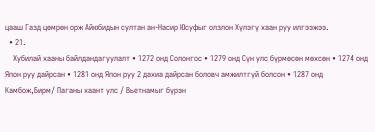цааш Газд цөмрөн орж Айюбидын султан ан-Насир Юсуфыг олзлон Хүлэгү хаан руу илгээжээ.
  • 21.
    Хубилай хааны байлдандагуулалт • 1272 онд Солонгос • 1279 онд Сүн улс бүрмөсөн мөхсөн • 1274 онд Япон руу дайрсан • 1281 онд Япон руу 2 дахиа дайрсан боловч амжилтгүй болсон • 1287 онд Камбож,Бирм/ Паганы хаант улс / Вьетнамыг бүрэн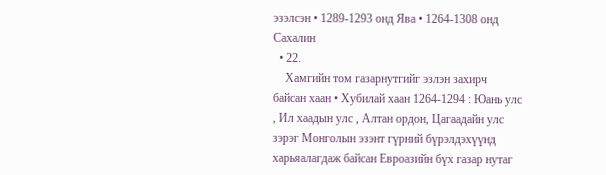эзэлсэн • 1289-1293 онд Ява • 1264-1308 онд Сахалин
  • 22.
    Хамгийн том газарнутгийг эзлэн захирч байсан хаан • Хубилай хаан 1264-1294 : Юань улс , Ил хаадын улс , Алтан ордон, Цагаадайн улс зэрэг Монголын эзэнт гүрний бүрэлдэхүүнд харьяалагдаж байсан Евроазийн бүх газар нутаг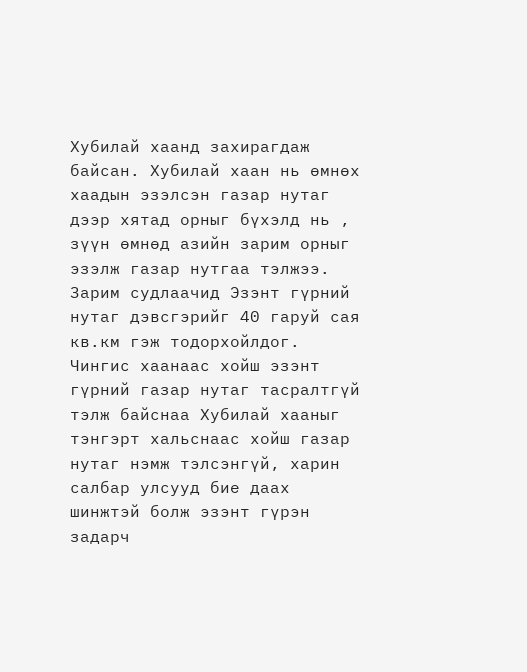Хубилай хаанд захирагдаж байсан. Хубилай хаан нь өмнөх хаадын эзэлсэн газар нутаг дээр хятад орныг бүхэлд нь , зүүн өмнөд азийн зарим орныг эзэлж газар нутгаа тэлжээ. Зарим судлаачид Эзэнт гүрний нутаг дэвсгэрийг 40 гаруй сая кв.км гэж тодорхойлдог. Чингис хаанаас хойш эзэнт гүрний газар нутаг тасралтгүй тэлж байснаа Хубилай хааныг тэнгэрт хальснаас хойш газар нутаг нэмж тэлсэнгүй, харин салбар улсууд бие даах шинжтэй болж эзэнт гүрэн задарч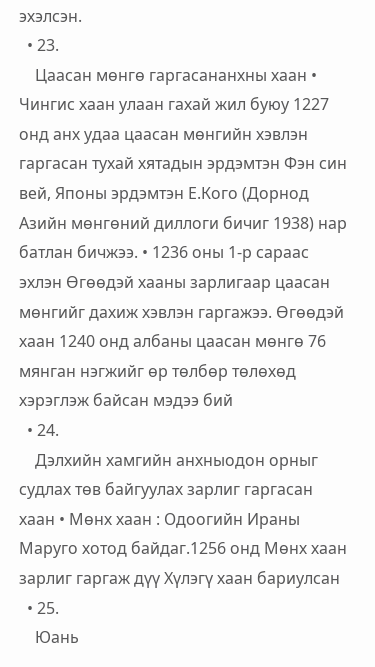эхэлсэн.
  • 23.
    Цаасан мөнгө гаргасананхны хаан • Чингис хаан улаан гахай жил буюу 1227 онд анх удаа цаасан мөнгийн хэвлэн гаргасан тухай хятадын эрдэмтэн Фэн син вей, Японы эрдэмтэн Е.Кого (Дорнод Азийн мөнгөний диллоги бичиг 1938) нар батлан бичжээ. • 1236 оны 1-р сараас эхлэн Өгөөдэй хааны зарлигаар цаасан мөнгийг дахиж хэвлэн гаргажээ. Өгөөдэй хаан 1240 онд албаны цаасан мөнгө 76 мянган нэгжийг өр төлбөр төлөхөд хэрэглэж байсан мэдээ бий
  • 24.
    Дэлхийн хамгийн анхныодон орныг судлах төв байгуулах зарлиг гаргасан хаан • Мөнх хаан : Одоогийн Ираны Маруго хотод байдаг.1256 онд Мөнх хаан зарлиг гаргаж дүү Хүлэгү хаан бариулсан
  • 25.
    Юань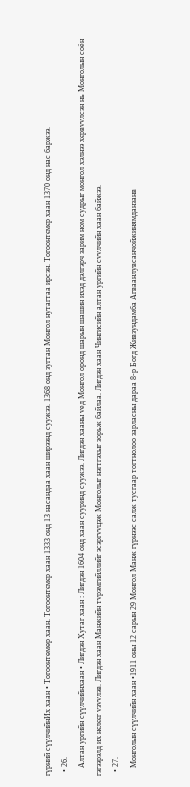гүрний сүүлчийнИх хаан • Тогоонтөмөр хаан. Тогоонтємєр хаан 1333 онд 13 насандаа хаан ширээнд суужээ. 1368 онд зугтан Монгол нутагтаа ирсэн. Тогоонтємєр хаан 1370 онд нас баржээ.
  • 26.
    Алтан ургийн сүүлчийнхаан • Лигдэн Хутаг хаан : Лигдэн 1604 онд хаан сууринд суужээ. Лигдэн хааны vед Монгол оронд шарын шашин ихэд дэлгэрч зарим ном судрыг монгол хэлнээ хєрвvvлсэн нь Монголын соён гэгээрэлд их нєлєєг vзvvлэв. Лигдэн хаан Манжийн тvрэмгийллийг эсэргvvцэж Монголыг нэгтгэхыг зорьж байлаа. Лигдэн хаан Чингисийн алтан ургийн сvvлчийн хаан байжээ.
  • 27.
    Монголын сүүлчийн хаан •1911 оны 12 сарын 29 Монгол Манж гүрнээс салж тусгаар тогтнолоо зарласны дараа 8-р Богд Живзундамба Агваанлувсанчойжинямданзанв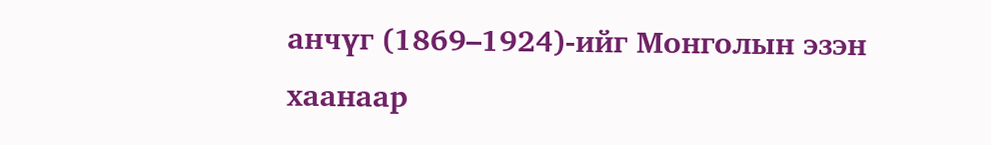анчүг (1869–1924)-ийг Монголын эзэн хаанаар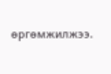өргөмжилжээ.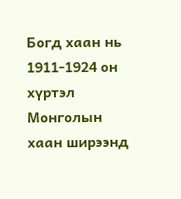Богд хаан нь 1911-1924 он хүртэл Монголын хаан ширээнд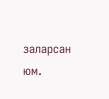заларсан юм.